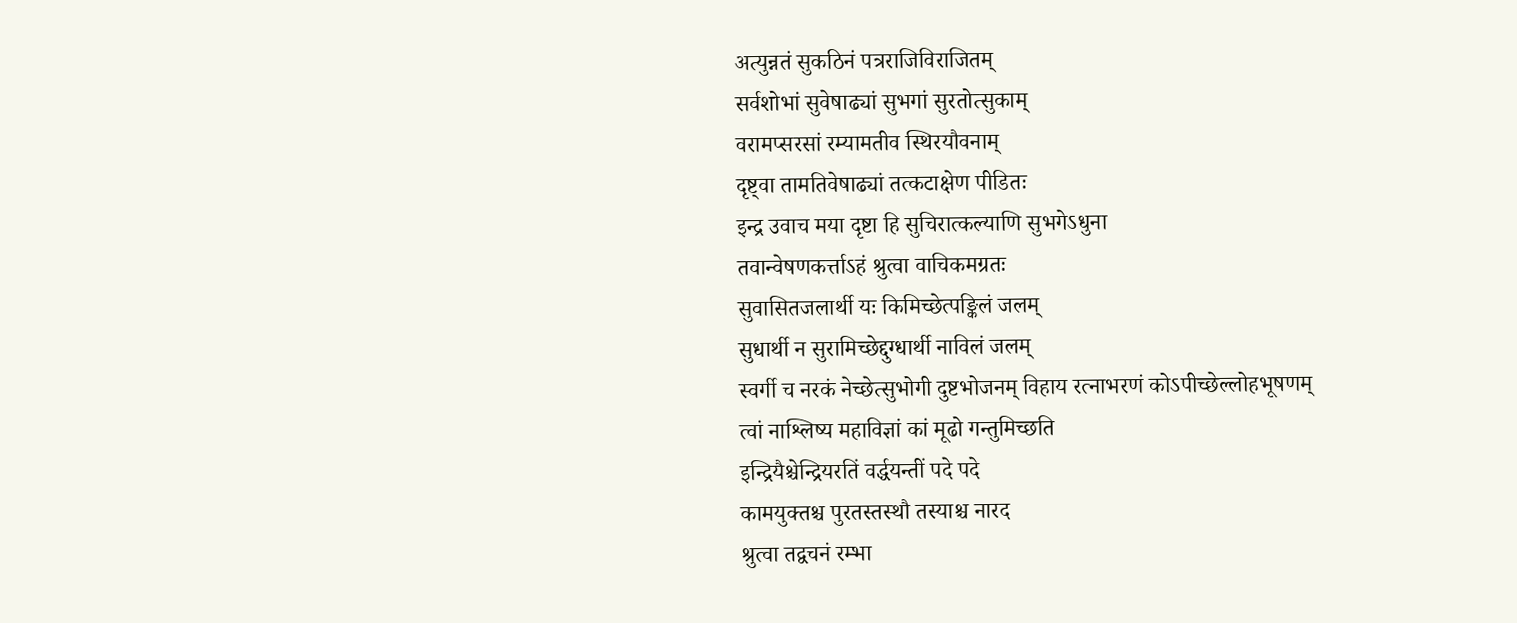अत्युन्नतं सुकठिनं पत्रराजिविराजितम्
सर्वशोभां सुवेषाढ्यां सुभगां सुरतोत्सुकाम्
वरामप्सरसां रम्यामतीव स्थिरयौवनाम्
दृष्ट्वा तामतिवेषाढ्यां तत्कटाक्षेण पीडितः
इन्द्र उवाच मया दृष्टा हि सुचिरात्कल्याणि सुभगेऽधुना
तवान्वेषणकर्त्ताऽहं श्रुत्वा वाचिकमग्रतः
सुवासितजलार्थी यः किमिच्छेत्पङ्किलं जलम्
सुधार्थी न सुरामिच्छेद्दुग्धार्थी नाविलं जलम्
स्वर्गी च नरकं नेच्छेत्सुभोगी दुष्टभोजनम् विहाय रत्नाभरणं कोऽपीच्छेल्लोहभूषणम्
त्वां नाश्लिष्य महाविज्ञां कां मूढो गन्तुमिच्छति
इन्द्रियैश्चेन्द्रियरतिं वर्द्धयन्तीं पदे पदे
कामयुक्तश्च पुरतस्तस्थौ तस्याश्च नारद
श्रुत्वा तद्वचनं रम्भा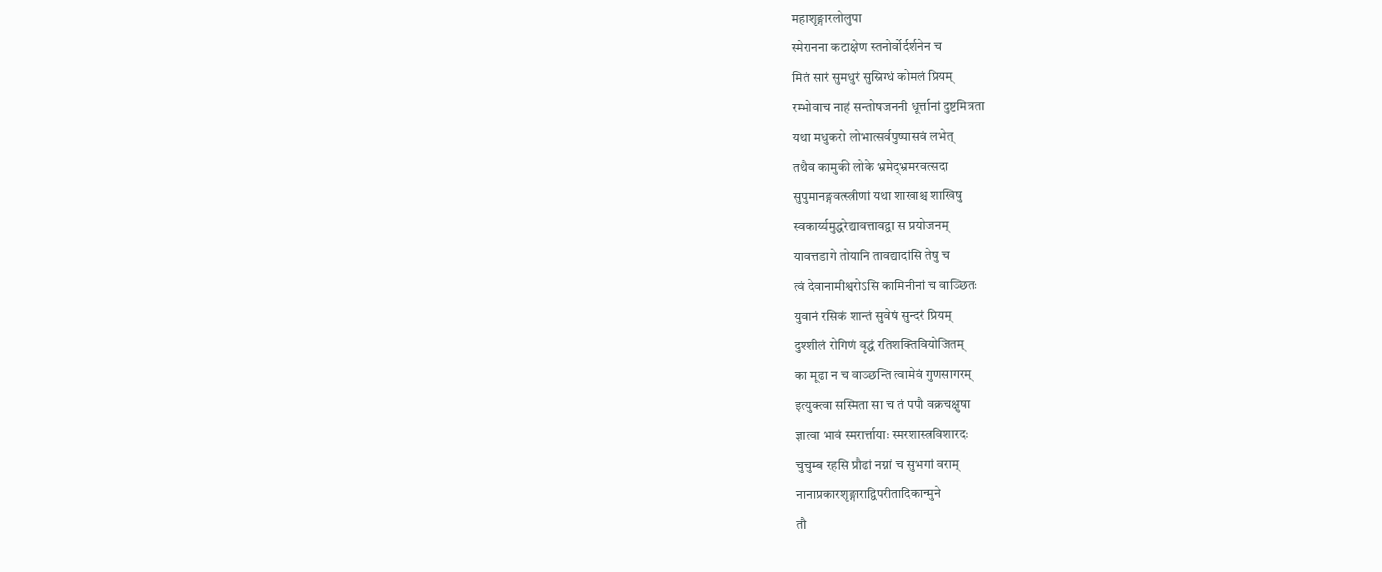महाशृङ्गारलोलुपा
स्मेरानना कटाक्षेण स्तनोर्वोर्दर्शनेन च
मितं सारं सुमधुरं सुस्निग्धं कोमलं प्रियम्
रम्भोवाच नाहं सन्तोषजननी धूर्त्तानां दुष्टमित्रता
यथा मधुकरो लोभात्सर्वपुष्पासवं लभेत्
तथैव कामुकी लोके भ्रमेद्भ्रमरवत्सदा
सुपुमानङ्गवत्स्त्रीणां यथा शाखाश्च शाखिषु
स्वकार्य्यमुद्धरेद्यावत्तावद्वा स प्रयोजनम्
यावत्तडागे तोयानि तावद्यादांसि तेषु च
त्वं देवानामीश्वरोऽसि कामिनीनां च वाञ्छितः
युवानं रसिकं शान्तं सुवेषं सुन्दरं प्रियम्
दुश्शीलं रोगिणं वृद्धं रतिशक्तिवियोजितम्
का मूढा न च वाञ्छन्ति त्वामेवं गुणसागरम्
इत्युक्त्वा सस्मिता सा च तं पपौ वक्रचक्षुषा
ज्ञात्वा भावं स्मरार्त्तायाः स्मरशास्त्रविशारदः
चुचुम्ब रहसि प्रौढां नग्नां च सुभगां वराम्
नानाप्रकारशृङ्गाराद्विपरीतादिकान्मुने
तौ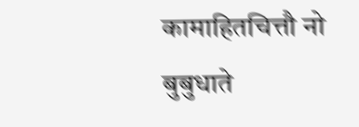कामाहितचित्तौ नो बुबुधाते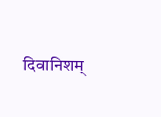दिवानिशम्